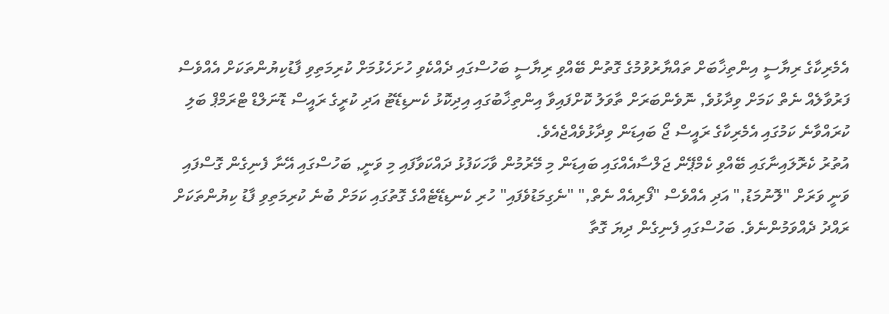އެމެރިކާގެ ރިޔާސީ އިންތިޚާބަށް ތައްޔާރުވުމުގެ ގޮތުން ބޭއްވި ރިޔާސީ ބަހުސްގައި ދެއްކެވި ހުށަހެޅުމަށް ކުރިމަތިވި ފާޑުކިޔުންތަކަށް އެއްވެސް ފަރުވާލެއް ނެތް ކަމަށް ވިދާޅުވެ, ނޮވެންބަރަށް ތާވަލު ކޮށްފައިވާ އިންތިޚާބުގައި އިދިކޮޅު ކެނޑިޑޭޓު އަދި ކުރީގެ ރައީސް ޑޮނަލްޑް ޓްރަމްޕް ބަލި ކުރައްވާނެ ކަމުގައި އެމެރިކާގެ ރައީސް ޖޯ ބައިޑަން ވިދާޅުވެއްޖެއެވެ.
އުތުރު ކެރޮލައިނާގައި ބޭއްވި ކެމްޕޭން ޖަލްސާއެއްގައި ބައިޑަން މި މޭރުމުން ވާހަކަފުޅު ދައްކަވާފައި މި ވަނީ, ބަހުސްގައި އޭނާ ފެނިގެން ގޮސްފައި ވަނީ ވަރަށް "ލޮނުމަޑު," އަދި އެއްވެސް "ފޯރިއެއް ނެތް," "ނެގިމަޑުވެފައި" ހުރި ކެނޑިޑޭޓެއްގެ ގޮތުގައި ކަމަށް ބުނެ ކުރިމަތިވި ފާޑު ކިޔުންތަކަށް ރައްދު ދެއްވަމުންނެވެ. ބަހުސްގައި ފެނިގެން ދިޔަ ގޮތާ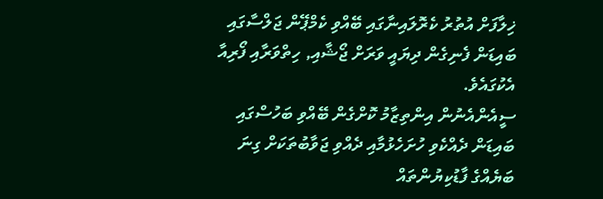ޚިލާފަށް އުތުރު ކެރޮލައިނާގައި ބޭއްވި ކެމްޕޭން ޖަލްސާގައި ބައިޑަން ފެނިގެން ދިޔައީ ވަރަށް ޖޯޝާއި, ހިތްވަރާއި ފޯރިއާ އެކުގައެވެ.
ސީއެންއެނުން އިންތިޒާމު ކޮށްގެން ބޭއްވި ބަހުސްގައި ބައިޑަން ދެއްކެވި ހުށަހެޅުމާއި ދެއްވި ޖަވާބުތަކަށް ގިނަ ބަޔެއްގެ ފާޑުކިޔުންތައް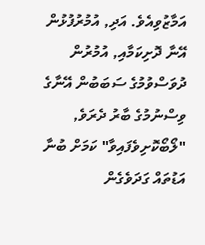އަމާޒުވިއެވެ. އަދި, އުމުރުފުޅުން އޭނާ ދޮށިކަމާއި, އުމުރުން ދުވަސްވުމުގެ ސަބަބުން އޭނާގެ ވިސްނުމުގެ ބާރު ދެރަވެ, "ލޯބޯކޮށިވެފައިވާ" ކަމަށް ބުނާ އަޑުތައް ގަދަވެގެން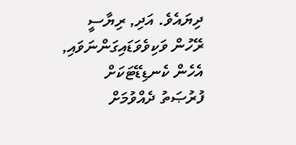ދިޔައެވެ. އަދި, ރިޔާސީ ރޭހުން ވަކިވެވަޑައިގަންނަވައި, އެހެން ކެނޑިޑޭޓަކަށް ފުރުޞަތު ދެއްވުމަށް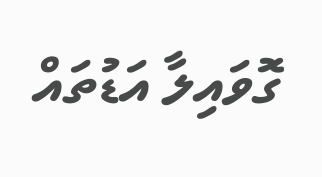ގޮވައިލާ އަޑުތައް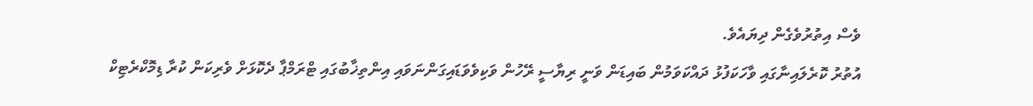ވެސް އިތުރުވެގެން ދިޔައެވެ.
އުތުރު ކޮރެލައިނާގައި ވާހަކަފުޅު ދައްކަވަމުން ބައިޑަން ވަނީ ރިޔާސީ ރޭހުން ވަކިވެވަޑައިގަންނަވައި އިންތިޚާބުގައި ޓްރަމްޕާ ދެކޮޅަށް ވެރިކަން ކުރާ ޑިމޮކްރެޓިކް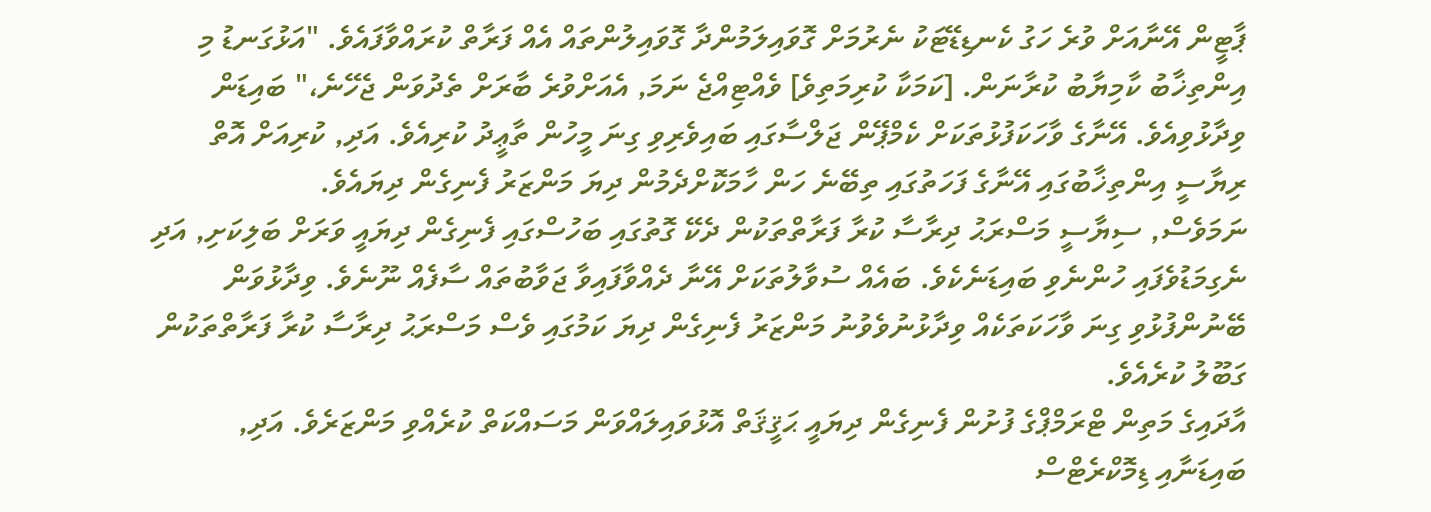ޕާޓީން އޭނާއަށް ވުރެ ހަގު ކެނޑިޑޭޓަކު ނެރުމަށް ގޮވައިލަމުންދާ ގޮވައިލުންތައް އެއް ފަރާތް ކުރައްވާފައެވެ. "އަޅުގަނޑު މި އިންތިޚާބު ކާމިޔާބު ކުރާނަން. [ކަމަކާ ކުރިމަތިވެ] ވެއްޓިއްޖެ ނަމަ, އެއަށްވުރެ ބާރަށް ތެދުވަން ޖެހޭނެ،" ބައިޑަން ވިދާޅުވިއެވެ. އޭނާގެ ވާހަކަފުޅުތަކަށް ކެމްޕޭން ޖަލްސާގައި ބައިވެރިވި ގިނަ މީހުން ތާޢީދު ކުރިއެވެ. އަދި, ކުރިއަށް އޮތް ރިޔާސީ އިންތިޚާބުގައި އޭނާގެ ފަހަތުގައި ތިބޭނެ ހަން ހާމަކޮށްދެމުން ދިޔަ މަންޒަރު ފެނިގެން ދިޔައެވެ.
ނަމަވެސް, ސިޔާސީ މަސްރަޙު ދިރާސާ ކުރާ ފަރާތްތަކުން ދެކޭ ގޮތުގައި ބަހުސްގައި ފެނިގެން ދިޔައީ ވަރަށް ބަލިކަށި, އަދި ނެގިމަޑުވެފައި ހުންނެވި ބައިޑަނެކެވެ. ބައެއް ސުވާލުތަކަށް އޭނާ ދެއްވާފައިވާ ޖަވާބުތައް ސާފެއް ނޫނެވެ. ވިދާޅުވަން ބޭނުންފުޅުވި ގިނަ ވާހަކަތަކެއް ވިދާޅުނުވެވުނު މަންޒަރު ފެނިގެން ދިޔަ ކަމުގައި ވެސް މަސްރަޙު ދިރާސާ ކުރާ ފަރާތްތަކުން ގަބޫލު ކުރެއެވެ.
އާދައިގެ މަތިން ޓްރަމްޕްގެ ފުށުން ފެނިގެން ދިޔައީ ޙަޤީޤަތް އޮޅުވައިލައްވަން މަސައްކަތް ކުރެއްވި މަންޒަރެވެ. އަދި, ބައިޑަނާއި ޑިމޮކްރެޓްސް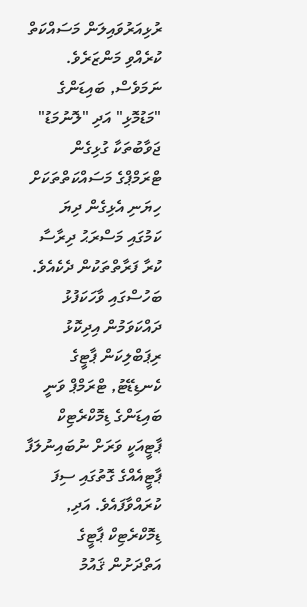ރުޅިއަރުވައިލަން މަސައްކަތް ކުރެއްވި މަންޒަރެވެ. ނަމަވެސް, ބައިޑަންގެ "މަޑުމޮޅި" އަދި "ލޮނުމަޑު" ޖަވާބުތަކާ ގުޅިގެން ޓްރަމްޕްގެ މަސައްކަތްތަކަށް ހިޔަނި އެޅިގެން ދިޔަ ކަމުގައި މަސްރަޙު ދިރާސާ ކުރާ ފަރާތްތަކުން ދެކެއެވެ.
ބަހުސްގައި ވާހަކަފުޅު ދައްކަވަމުން އިދިކޮޅު ރިޕަބްލިކަން ޕާޓީގެ ކެނޑިޑޭޓު, ޓްރަމްޕް ވަނީ ބައިޑަންގެ ޑިމޮކްރެޓިކް ޕާޓީއަކީ ވަރަށް ނުބައިނުލަފާ ޕާޓީއެއްގެ ގޮތުގައި ސިފަ ކުރައްވާފައެވެ. އަދި, ޑިމޮކްރެޓިކް ޕާޓީގެ އަތްދަށުން ޤައުމު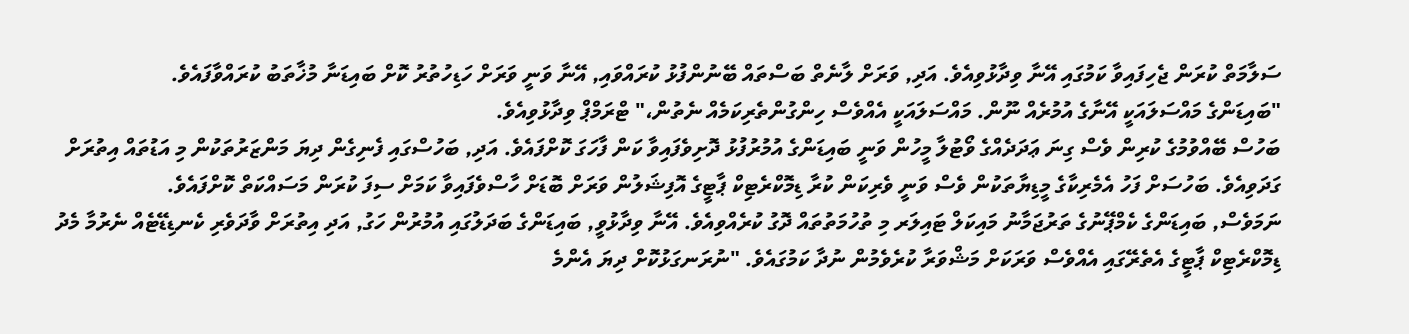ސަލާމަތް ކުރަން ޖެހިފައިވާ ކަމުގައި އޭނާ ވިދާޅުވިއެވެ. އަދި, ވަރަށް ލާނެތް ބަސްތައް ބޭނުންފުޅު ކުރައްވައި, އޭނާ ވަނީ ވަރަށް ހަޑިހުތުރު ކޮށް ބައިޑަނާ މުޚާތަބު ކުރައްވާފައެވެ.
"ބައިޑަންގެ މައްސަލައަކީ އޭނާގެ އުމުރެއް ނޫން. މައްސަލައަކީ އެއްވެސް ހިންގުންތެރިކަމެއް ނެތުން،" ޓްރަމްޕް ވިދާޅުވިއެވެ.
ބަހުސް ބޭއްވުމުގެ ކުރިން ވެސް ގިނަ ޢަދަދެއްގެ ވޯޓުލާ މީހުން ވަނީ ބައިޑަންގެ އުމުރުފުޅު ދޮށިވެފައިވާ ކަން ފާހަގަ ކޮށްފައެވެ. އަދި, ބަހުސްގައި ފެނިގެން ދިޔަ މަންޒަރުތަކުން މި އަޑުތައް އިތުރަށް ގަދަވިއެވެ. ބަހުސަށް ފަހު އެމެރިކާގެ މީޑިޔާތަކުން ވެސް ވަނީ ވެރިކަން ކުރާ ޑިމޮކްރެޓިކް ޕާޓީގެ އޮފިޝަލުން ވަރަށް ބޮޑަށް ހާސްވެފައިވާ ކަމަށް ސިފަ ކުރަން މަސައްކަތް ކޮށްފައެވެ.
ނަމަވެސް, ބައިޑަންގެ ކެމްޕޭނުގެ ތަރުޖަމާނު މައިކަލް ޓައިލަރ މި ތުހުމަތުތައް ދޮގު ކުރެއްވިއެވެ. އޭނާ ވިދާޅުވީ, ބައިޑަންގެ ބަދަލުގައި އުމުރުން ހަގު, އަދި އިތުރަށް ވާދަވެރި ކެނޑިޑޭޓެއް ނެރުމާ މެދު ޑިމޮކްރެޓިކް ޕާޓީގެ އެތެރޭގައި އެއްވެސް ވަރަކަށް މަޝްވަރާ ކުރެވެމުން ނުދާ ކަމުގައެވެ. "ނުރަނގަޅުކޮށް ދިޔަ އެންމެ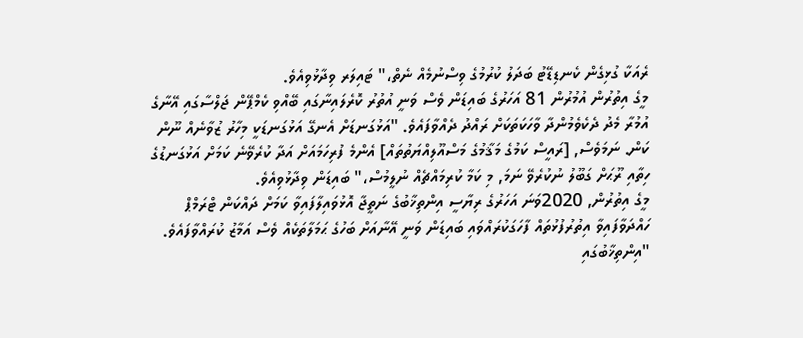ރެއަކާ ގުޅިގެން ކެނޑިޑޭޓު ބަދަލު ކުރުމުގެ ވިސްނުމެއް ނެތް،" ޓައިލަރ ވިދާޅުވިއެވެ.
މީގެ އިތުރުން އުމުރުން 81 އަހަރުގެ ބައިޑަން ވެސް ވަނީ އުތުރު ކޮރެލައިނާގައި ބޭއްވި ކެމްޕޭން ޖަލްސާގައި އޭނާގެ އުމުރާ މެދު ދެކެވެމުންދާ ވާހަކަތަކަށް ރައްދު ދެއްވާފައެވެ. "އަޅުގަނޑަށް އެނގޭ އަޅުގަނޑަކީ މިހާރު ޒުވާނެއް ނޫން ކަން. ނަމަވެސް, [ރައީސް ކަމުގެ މަޤާމުގެ މަސްއޫލިއްޔަތުތައް] އެންމެ ފުރިހަމައަށް އަދާ ކުރެވޭނެ ކަމަށް އަޅުގަނޑުގެ ހިތާއި ރޫޙަށް ގަބޫލު ނުކުރެވޭ ނަމަ, މި ކަމާ ކުރިމައްޗެއް ނުލީމުސް،" ބައިޑަން ވިދާޅުވިއެވެ.
މީގެ އިތުރުން, 2020ވަނަ އަހަރުގެ ރިޔާސީ އިންތިޚާބުގެ ނަތީޖާ އޮޅުވައިލާފައިވާ ކަމަށް ދައްކަން ޓްރަމްޕް ހައްދަވާފައިވާ އިތުރުފުޅުތައް ފާހަގަކުރައްވައި ބައިޑަން ވަނީ އޭނާއަށް ބަހުގެ ޙަމަލާތަކެއް ވެސް އަމާޒު ކުރައްވާފައެވެ. "އިންތިޚާބުގައި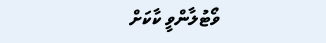ވޯޓުލާންވީ ކާކަށް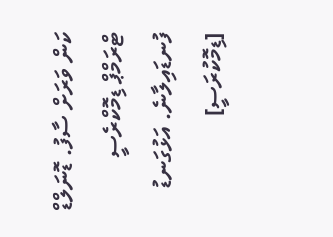ކަން ވަރަށް ސާފު. ޑޮނަލްޑް ޓްރަމްޕް ޑިމޮކްރެސީ ފުނޑައިލާނެ. އަޅުގަނޑު [ޑިމޮކުރަސީ]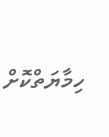ހިމާޔަތްކޮށް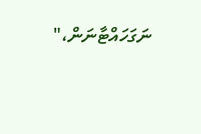ނަގަހައްޓާނަން،"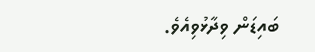ބައިޑަން ވިދާޅުވިއެވެ.